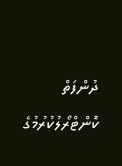ދުންފަތް ކޮންޓްރޯލުކުރުމުގެ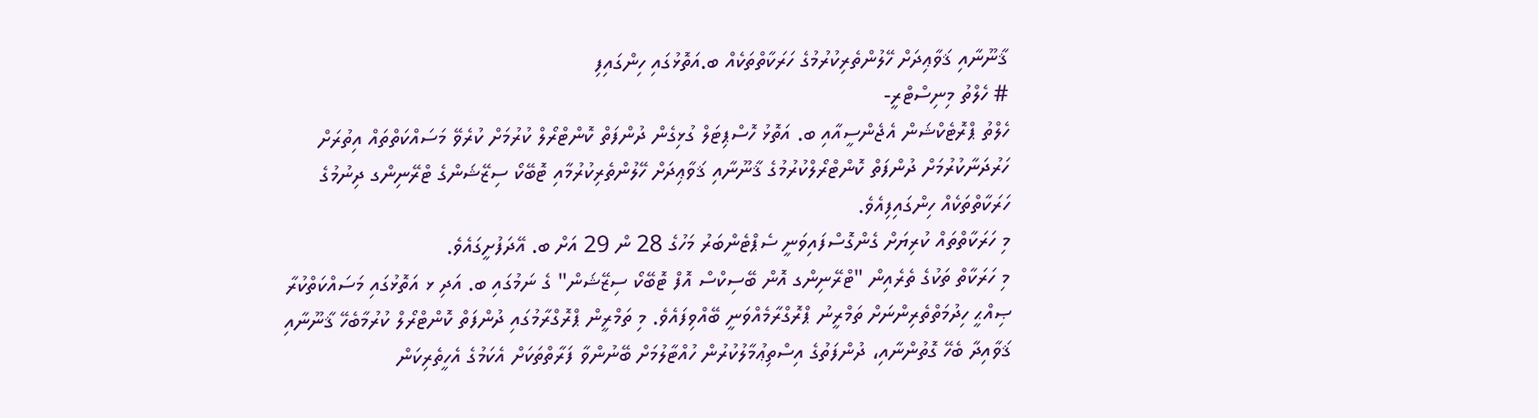ޤާނޫނާއި ޤަވާޢިދަށް ހޭލުންތެރިކުރުމުގެ ހަރަކާތްތަކެއް ބ.އަތޮޅުގައި ހިންގައިފި
# ހެލްތު މިނިސްޓްރީ-
ހެލްތު ޕްރޮޓެކްޝަން އެޖެންސީއާއި ބ. އަތޮޅު ހޮސްޕިޓަލް ގުޅިގެން ދުންފަތް ކޮންޓްރޯލް ކުރުމަށް ކުރެވޭ މަސައްކަތްތައް އިތުރަށް ހަރުދަނާކުރުމަށް ދުންފަތް ކޮންޓްރޯލްކުރުމުގެ ޤާނޫނާއި ޤަވާޢިދަށް ހޭލުންތެރިކުރުމާއި ޓޮބޭކޯ ސިޒޭޝަންގެ ޓްރޭނިންގ ދިނުމުގެ ހަރަކާތްތަކެއް ހިންގައިފިއެވެ.
މި ހަރަކާތްތައް ކުރިޔަށް ގެންގޮސްފައިވަނީ ސެޕްޓެންބަރު މަހުގެ 28 ން 29 އަށް ބ. އޭދަފުށީގައެވެ.
މި ހަރަކާތް ތަކުގެ ތެރެއިން "ޓްރޭނިންގ އޮން ބޭސިކްސް އޮފް ޓޮބޭކޯ ސިޒޭޝަން" ގެ ނަމުގައި ބ. އަދި ޅ އަތޮޅުގައި މަސައްކަތްކުރާ ޞިއްޙީ ހިދުމަތްތެރިންނަށް ތަމްރީނު ޕްރޮގްރާމެއްވަނީ ބޭއްވިފައެވެ. މި ތަމްރީން ޕްރޮގްރާމުގައި ދުންފަތް ކޮންޓްރޯލް ކުރުމާބެހޭ ޤާނޫނާއި ޤަވާއިދާ ބެހޭ ގޮތުންނާއި، ދުންފަތުގެ އިސްތިޢުމާލުކުރުން ހުއްޓާލުމަށް ބޭނުންވާ ފަރާތްތަކަށް އެކަމުގެ އެހީތެރިކަން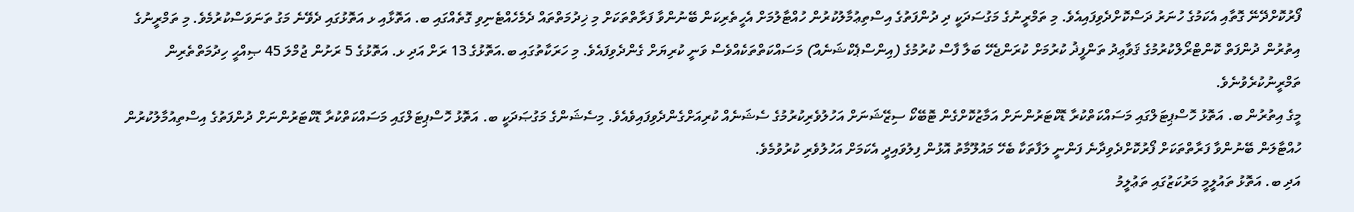ފޯރުކޮށްދޭނޭ ގޮތާއި އެކަމުގެ ހުނަރު ދަސްކޮށްދެވިފައިއެވެ. މި ތަމްރީނުގެ މަގުސަދަކީ ދި ދުންފަތުގެ އިސްތިޢުމާލުކުރުން ހުއްޓާލުމަށް އެހީތެރިކަން ބޭނުންވާ ފަރާތްތަކަށް މި ޚިދުމަތްތައް ދެމެހެއްޓެނިވި ގޮތެއްގައި ބ. އަތޮޅާއި ޅ އަތޮޅުގައި ދެވޭނެ މަގު ތަނަވަސްކުރުމެވެ. މި ތަމްރީނުގެ އިތުރުން ދުންފަތް ކޮންޓްރޯލްކުރުމުގެ ޤަވާޢިދު ތަންފީޛު ކުރުމަށް ކުރަންޖެހޭ ބަލާ ފާސް ކުރުމުގެ (އިންސްޕެކްޝަނެއް) މަސައްކަތްތަކެއްވެސް ވަނީ ކުރިޔަށް ގެންދެވިފައެވެ. މި ހަރަކާތުގައި ބ.އަތޮޅުގެ 13 ރަށް އަދި ޅ. އަތޮޅުގެ 5 ރަށުން ޖުމްލަ 45 ޞިއްޙީ ހިދުމަތްތެރިން ތަމްރީނުކުރެވުނެވެ.
މީގެ އިތުރުން ބ. އަތޮޅު ހޮސްޕިޓަލްގައި މަސައްކަތްކުރާ ޑޮކްޓަރުންނަށް އަމާޒުކޮށްގެން ޓޮބޭކޯ ސިޒޭޝަނަށް އަހުލުވެރިކުރުމުގެ ސެޝަނެއް ކުރިއަށްގެންދެވިފައިވެއެވެ. މިސެޝަންގެ މަގުޞަދަކީ ބ. އަތޮޅު ހޮސްޕިޓަލްގައި މަސައްކަތްކުރާ ޑޮކްޓަރުންނަށް ދުންފަތުގެ އިސްތިއުމާލުކުރުން ހުއްޓާލަން ބޭނުންވާ ފަރާތްތަކަށް ފޯރުކޮށްދެވިދާނެ ފަންނީ ލަފާތަކާ ބެހޭ މައުލޫމާތު އޮޅުން ފިލުވައިދީ އެކަމަށް އަހުލުވެރި ކުރުވުމެވެ.
އަދި ބ. އަތޮޅު ތައުލީމީ މަރުކަޒުގައި ތަޢުލީމު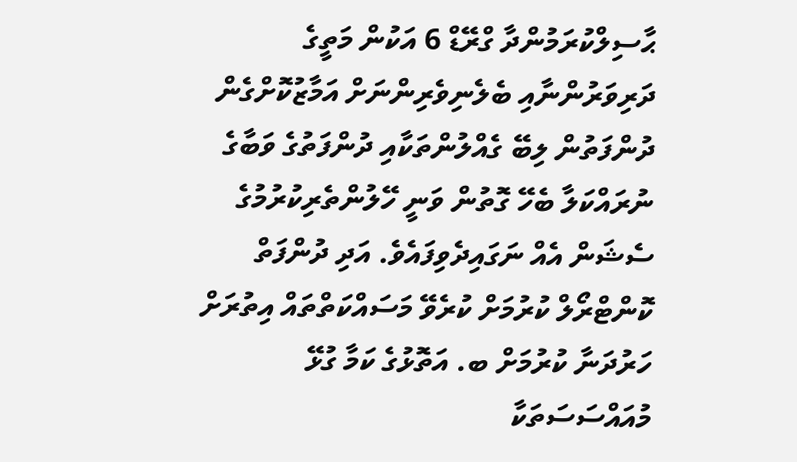ޙާސިލްކުރަމުންދާ ގްރޭޑް 6 އަކުން މަތީގެ ދަރިވަރުންނާއި ބެލެނިވެރިންނަށް އަމާޒުކޮށްގެން ދުންފަތުން ލިބޭ ގެއްލުންތަކާއި ދުންފަތުގެ ވަބާގެ ނުރައްކަލާ ބެހޭ ގޮތުން ވަނީ ހޭލުންތެރިކުރުމުގެ ސެޝަން އެއް ނަގައިދެވިފައެވެ. އަދި ދުންފަތް ކޮންޓްރޯލް ކުރުމަށް ކުރެވޭ މަސައްކަތްތައް އިތުރަށް ހަރުދަނާ ކުރުމަށް ބ. އަތޮޅުގެ ކަމާ ގުޅޭ މުއައްސަސަތަކާ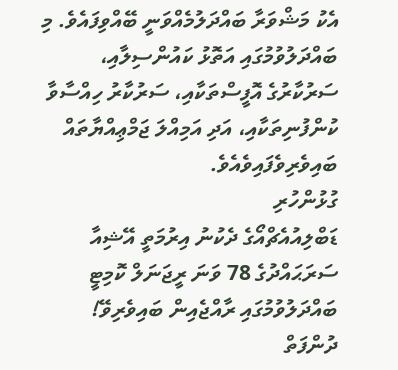އެކު މަޝްވަރާ ބައްދަލުމެއްވަނީ ބޭއްވިފައެވެ. މި ބައްދަލުވުމުގައި އަތޮޅު ކައުންސިލާއި، ސަރުކާރުގެ އޮފީސްތަކާއި، ސަރުކާރު ހިއްސާވާ ކުންފުނިތަކާއި، އަދި އަމިއްލަ ޖަމްޢިއްޔާތައް ބައިވެރިވެފައިވެއެވެ.
ގުޅުންހުރި
ޑަބްލިއުއެޗްއޯގެ ދެކުނު އިރުމަތީ އޭޝިއާ ސަރަޙައްދުގެ 78 ވަނަ ރީޖަނަލް ކޮމިޓީ ބައްދަލުވުމުގައި ރާއްޖެއިން ބައިވެރިވޭ!
ދުންފަތް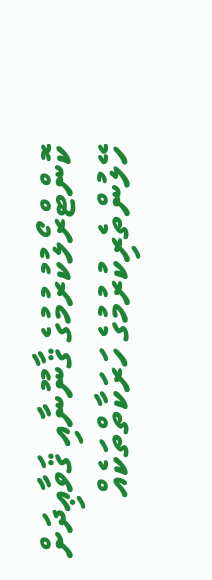ކޮންޓްރޯލުކުރުމުގެ ޤާނޫނާއި ޤަވާޢިދަށް ހޭލުންތެރިކުރުމުގެ ހަރަކާތްތަކެއް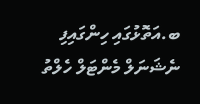ބ.އަތޮޅުގައި ހިންގައިފި
ނެޝަނަލް މެންޓަލް ހެލްތު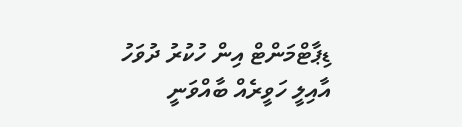ޑިޕާޓްމަންޓް އިން ހުކުރު ދުވަހު އާއިލީ ހަވީރެއް ބާއްވަނީ